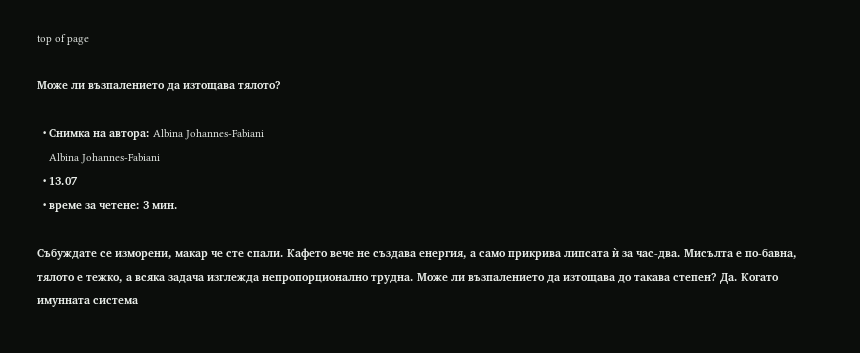top of page

Може ли възпалението да изтощава тялото?

  • Снимка на автора: Albina Johannes-Fabiani
    Albina Johannes-Fabiani
  • 13.07
  • време за четене: 3 мин.

Събуждате се изморени, макар че сте спали. Кафето вече не създава енергия, а само прикрива липсата ѝ за час-два. Мисълта е по-бавна, тялото е тежко, а всяка задача изглежда непропорционално трудна. Може ли възпалението да изтощава до такава степен? Да. Когато имунната система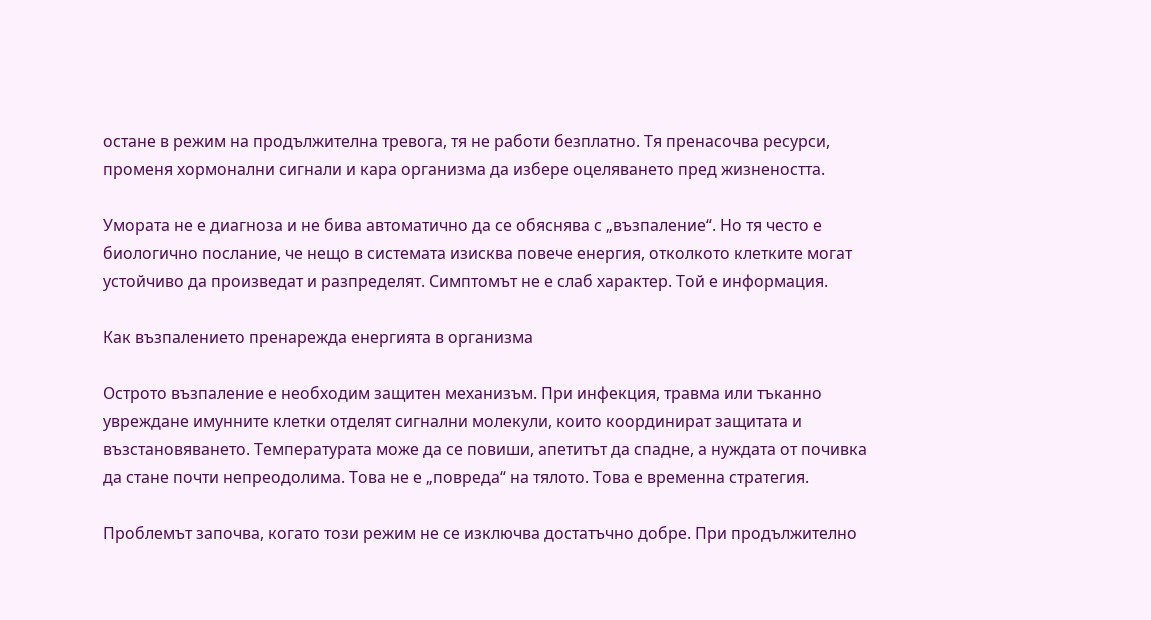остане в режим на продължителна тревога, тя не работи безплатно. Тя пренасочва ресурси, променя хормонални сигнали и кара организма да избере оцеляването пред жизнеността.

Умората не е диагноза и не бива автоматично да се обяснява с „възпаление“. Но тя често е биологично послание, че нещо в системата изисква повече енергия, отколкото клетките могат устойчиво да произведат и разпределят. Симптомът не е слаб характер. Той е информация.

Как възпалението пренарежда енергията в организма

Острото възпаление е необходим защитен механизъм. При инфекция, травма или тъканно увреждане имунните клетки отделят сигнални молекули, които координират защитата и възстановяването. Температурата може да се повиши, апетитът да спадне, а нуждата от почивка да стане почти непреодолима. Това не е „повреда“ на тялото. Това е временна стратегия.

Проблемът започва, когато този режим не се изключва достатъчно добре. При продължително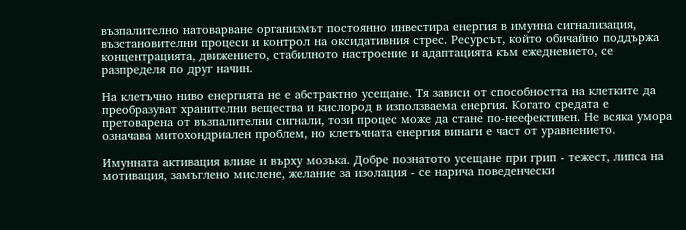възпалително натоварване организмът постоянно инвестира енергия в имунна сигнализация, възстановителни процеси и контрол на оксидативния стрес. Ресурсът, който обичайно поддържа концентрацията, движението, стабилното настроение и адаптацията към ежедневието, се разпределя по друг начин.

На клетъчно ниво енергията не е абстрактно усещане. Тя зависи от способността на клетките да преобразуват хранителни вещества и кислород в използваема енергия. Когато средата е претоварена от възпалителни сигнали, този процес може да стане по-неефективен. Не всяка умора означава митохондриален проблем, но клетъчната енергия винаги е част от уравнението.

Имунната активация влияе и върху мозъка. Добре познатото усещане при грип - тежест, липса на мотивация, замъглено мислене, желание за изолация - се нарича поведенчески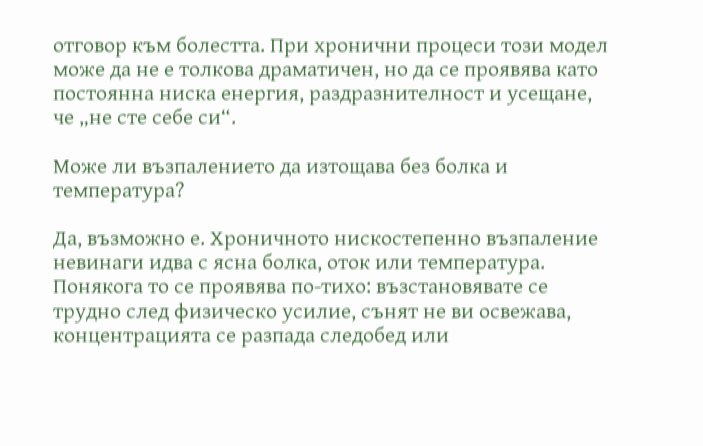отговор към болестта. При хронични процеси този модел може да не е толкова драматичен, но да се проявява като постоянна ниска енергия, раздразнителност и усещане, че „не сте себе си“.

Може ли възпалението да изтощава без болка и температура?

Да, възможно е. Хроничното нискостепенно възпаление невинаги идва с ясна болка, оток или температура. Понякога то се проявява по-тихо: възстановявате се трудно след физическо усилие, сънят не ви освежава, концентрацията се разпада следобед или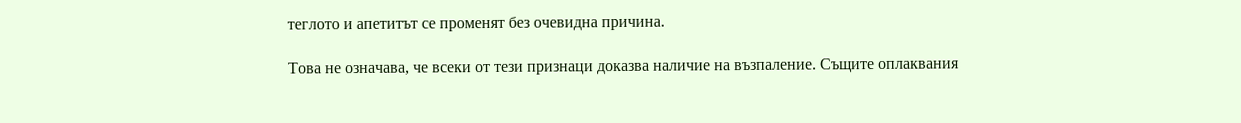теглото и апетитът се променят без очевидна причина.

Това не означава, че всеки от тези признаци доказва наличие на възпаление. Същите оплаквания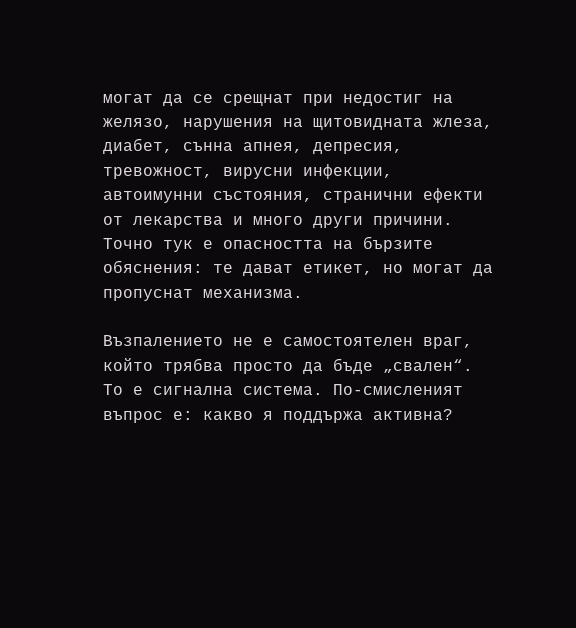могат да се срещнат при недостиг на желязо, нарушения на щитовидната жлеза, диабет, сънна апнея, депресия, тревожност, вирусни инфекции, автоимунни състояния, странични ефекти от лекарства и много други причини. Точно тук е опасността на бързите обяснения: те дават етикет, но могат да пропуснат механизма.

Възпалението не е самостоятелен враг, който трябва просто да бъде „свален“. То е сигнална система. По-смисленият въпрос е: какво я поддържа активна?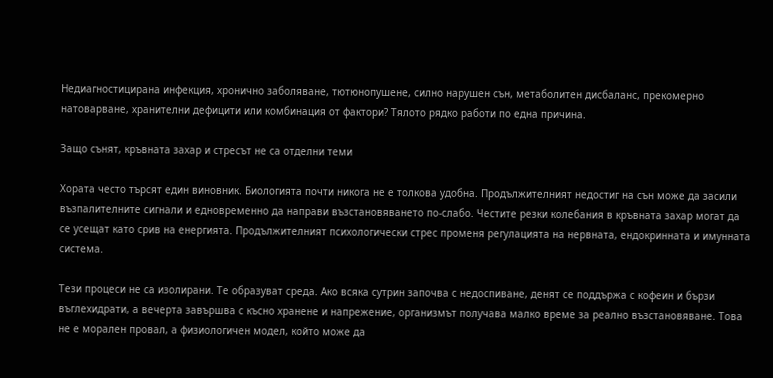Недиагностицирана инфекция, хронично заболяване, тютюнопушене, силно нарушен сън, метаболитен дисбаланс, прекомерно натоварване, хранителни дефицити или комбинация от фактори? Тялото рядко работи по една причина.

Защо сънят, кръвната захар и стресът не са отделни теми

Хората често търсят един виновник. Биологията почти никога не е толкова удобна. Продължителният недостиг на сън може да засили възпалителните сигнали и едновременно да направи възстановяването по-слабо. Честите резки колебания в кръвната захар могат да се усещат като срив на енергията. Продължителният психологически стрес променя регулацията на нервната, ендокринната и имунната система.

Тези процеси не са изолирани. Те образуват среда. Ако всяка сутрин започва с недоспиване, денят се поддържа с кофеин и бързи въглехидрати, а вечерта завършва с късно хранене и напрежение, организмът получава малко време за реално възстановяване. Това не е морален провал, а физиологичен модел, който може да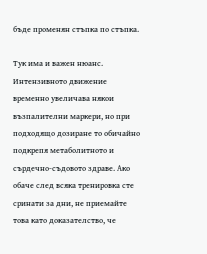бъде променян стъпка по стъпка.

Тук има и важен нюанс. Интензивното движение временно увеличава някои възпалителни маркери, но при подходящо дозиране то обичайно подкрепя метаболитното и сърдечно-съдовото здраве. Ако обаче след всяка тренировка сте сринати за дни, не приемайте това като доказателство, че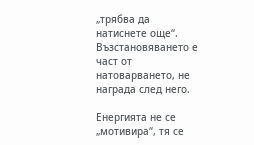„трябва да натиснете още“. Възстановяването е част от натоварването, не награда след него.

Енергията не се „мотивира“, тя се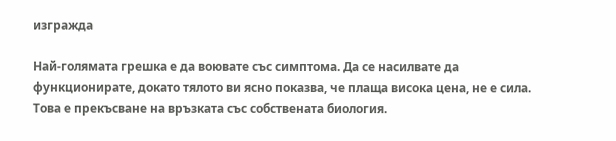изгражда

Най-голямата грешка е да воювате със симптома. Да се насилвате да функционирате, докато тялото ви ясно показва, че плаща висока цена, не е сила. Това е прекъсване на връзката със собствената биология.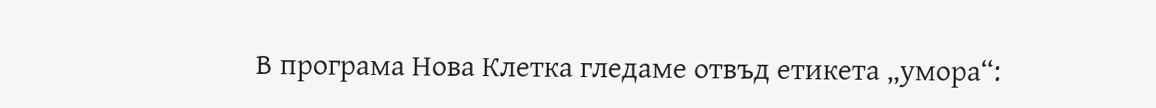В програма Нова Клетка гледаме отвъд етикета „умора“: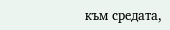към средата,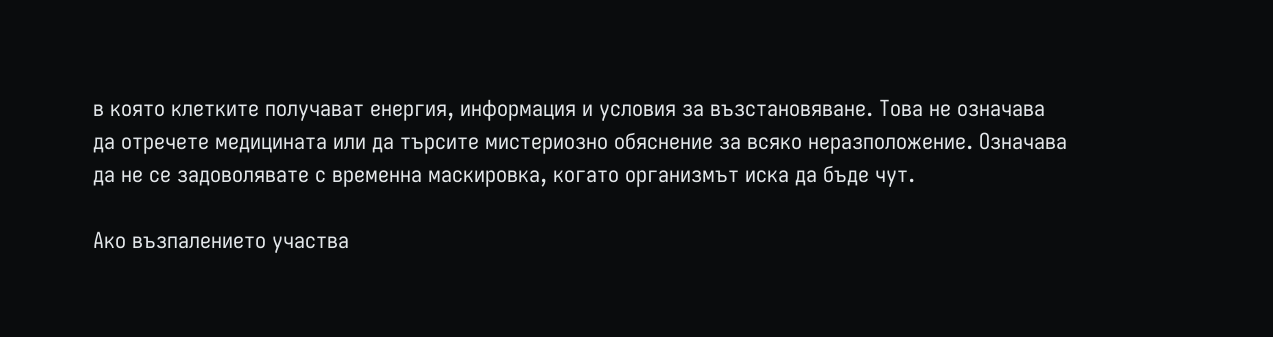в която клетките получават енергия, информация и условия за възстановяване. Това не означава да отречете медицината или да търсите мистериозно обяснение за всяко неразположение. Означава да не се задоволявате с временна маскировка, когато организмът иска да бъде чут.

Ако възпалението участва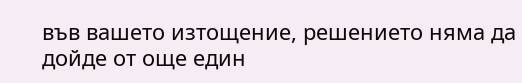във вашето изтощение, решението няма да дойде от още един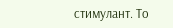стимулант. То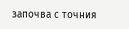започва с точния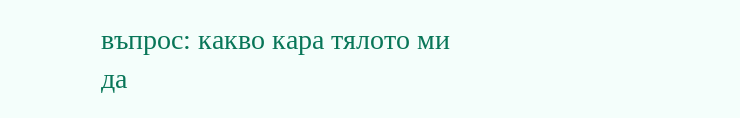въпрос: какво кара тялото ми да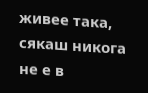живее така, сякаш никога не е в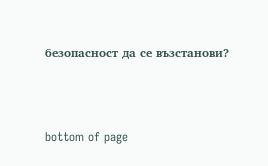безопасност да се възстанови?



bottom of page